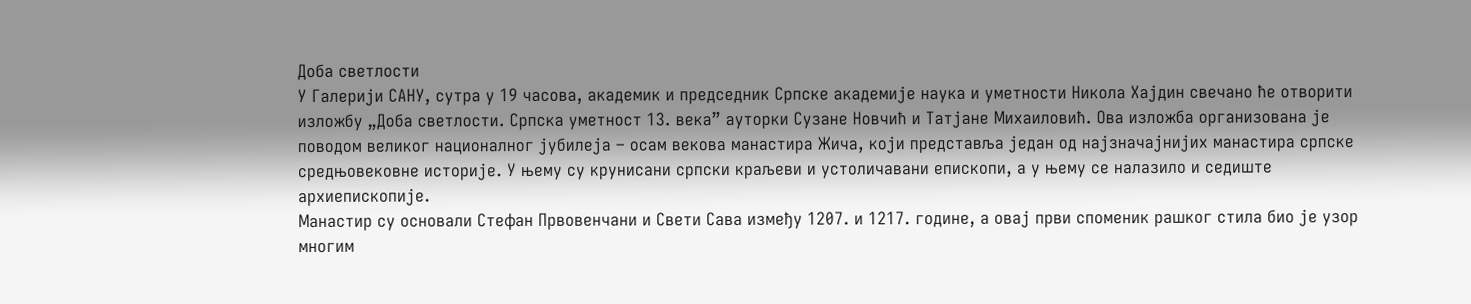Доба светлости
У Галерији САНУ, сутра у 19 часова, академик и председник Српске академије наука и уметности Никола Хајдин свечано ће отворити изложбу „Доба светлости. Српска уметност 13. века” ауторки Сузане Новчић и Татјане Михаиловић. Ова изложба организована је поводом великог националног јубилеја – осам векова манастира Жича, који представља један од најзначајнијих манастира српске средњовековне историје. У њему су крунисани српски краљеви и устоличавани епископи, а у њему се налазило и седиште архиепископије.
Манастир су основали Стефан Првовенчани и Свети Сава између 1207. и 1217. године, а овај први споменик рашког стила био је узор многим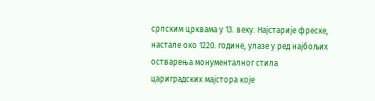српским црквама у 13. веку. Најстарије фреске, настале око 1220. године, улазе у ред најбољих остварења монументалног стила цариградских мајстора које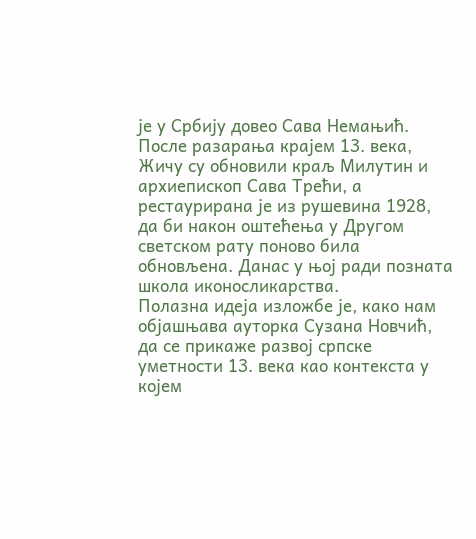је у Србију довео Сава Немањић. После разарања крајем 13. века, Жичу су обновили краљ Милутин и архиепископ Сава Трећи, а рестаурирана је из рушевина 1928, да би након оштећења у Другом светском рату поново била обновљена. Данас у њој ради позната школа иконосликарства.
Полазна идеја изложбе је, како нам објашњава ауторка Сузана Новчић, да се прикаже развој српске уметности 13. века као контекста у којем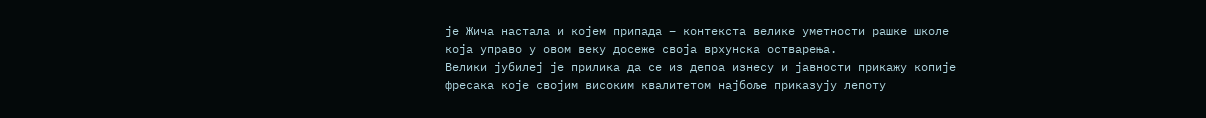је Жича настала и којем припада – контекста велике уметности рашке школе која управо у овом веку досеже своја врхунска остварења.
Велики јубилеј је прилика да се из депоа изнесу и јавности прикажу копије фресака које својим високим квалитетом најбоље приказују лепоту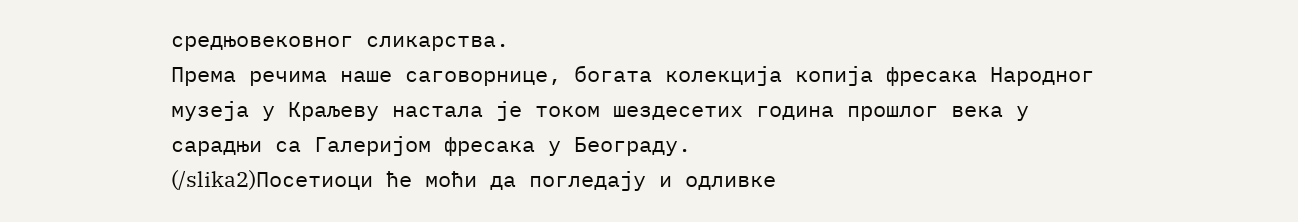средњовековног сликарства.
Према речима наше саговорнице, богата колекција копија фресака Народног музеја у Краљеву настала је током шездесетих година прошлог века у сарадњи са Галеријом фресака у Београду.
(/slika2)Посетиоци ће моћи да погледају и одливке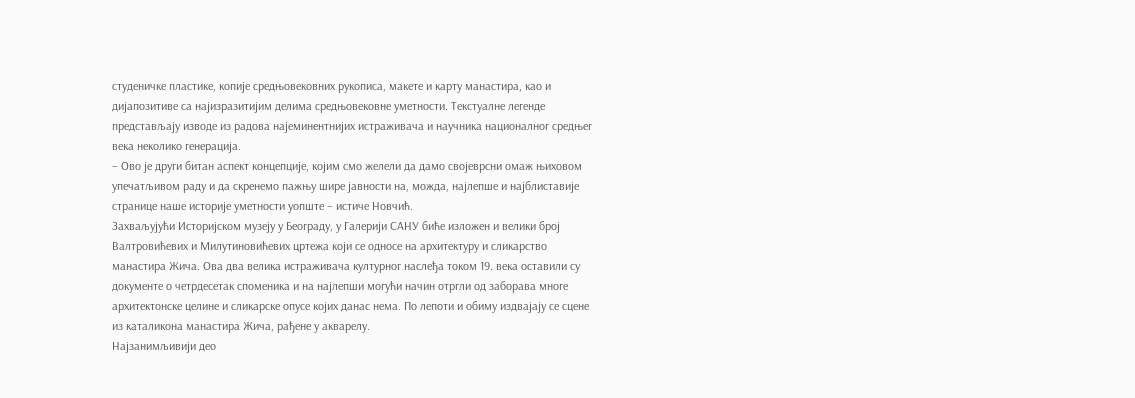студеничке пластике, копије средњовековних рукописа, макете и карту манастира, као и дијапозитиве са најизразитијим делима средњовековне уметности. Текстуалне легенде представљају изводе из радова најеминентнијих истраживача и научника националног средњег века неколико генерација.
– Ово је други битан аспект концепције, којим смо желели да дамо својеврсни омаж њиховом упечатљивом раду и да скренемо пажњу шире јавности на, можда, најлепше и најблиставије странице наше историје уметности уопште – истиче Новчић.
Захваљујући Историјском музеју у Београду, у Галерији САНУ биће изложен и велики број Валтровићевих и Милутиновићевих цртежа који се односе на архитектуру и сликарство манастира Жича. Ова два велика истраживача културног наслеђа током 19. века оставили су документе о четрдесетак споменика и на најлепши могући начин отргли од заборава многе архитектонске целине и сликарске опусе којих данас нема. По лепоти и обиму издвајају се сцене из каталикона манастира Жича, рађене у акварелу.
Најзанимљивији део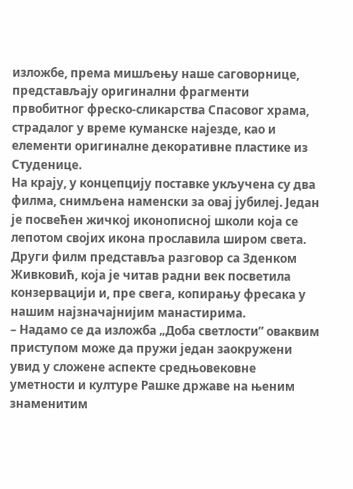изложбе, према мишљењу наше саговорнице, представљају оригинални фрагменти првобитног фреско-сликарства Спасовог храма, страдалог у време куманске најезде, као и елементи оригиналне декоративне пластике из Студенице.
На крају, у концепцију поставке укључена су два филма, снимљена наменски за овај јубилеј. Један је посвећен жичкој иконописној школи која се лепотом својих икона прославила широм света. Други филм представља разговор са Зденком Живковић, која је читав радни век посветила конзервацији и, пре свега, копирању фресака у нашим најзначајнијим манастирима.
– Надамо се да изложба „Доба светлости” оваквим приступом може да пружи један заокружени увид у сложене аспекте средњовековне уметности и културе Рашке државе на њеним знаменитим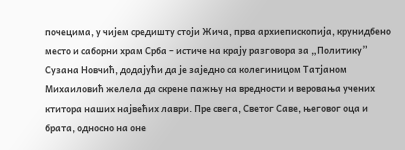почецима, у чијем средишту стоји Жича, прва архиепископија, крунидбено место и саборни храм Срба – истиче на крају разговора за „Политику” Сузана Новчић, додајући да је заједно са колегиницом Татјаном Михаиловић желела да скрене пажњу на вредности и веровања учених ктитора наших највећих лаври. Пре свега, Светог Саве, његовог оца и брата, односно на оне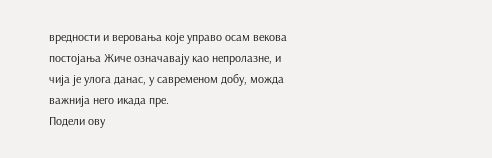вредности и веровања које управо осам векова постојања Жиче означавају као непролазне, и чија је улога данас, у савременом добу, можда важнија него икада пре.
Подели ову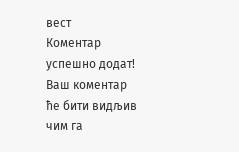вест
Комeнтар успeшно додат!
Ваш комeнтар ћe бити видљив чим га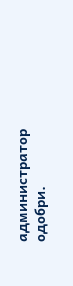администратор одобри.